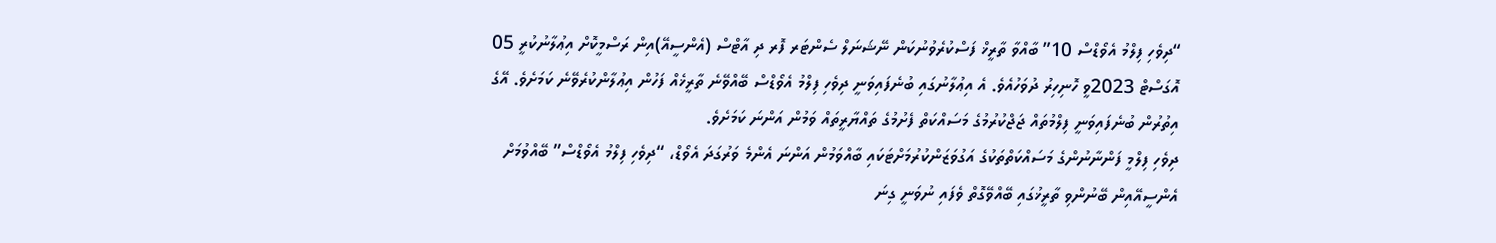“ދިވެހި ފިލްމު އެވޯޑްސް 10” ބާއްވާ ތާރީޚް ފަސްކުރެވުނުކަން ނޭޝަނަލް ސެންޓަރ ފޮރ ދި އާޓްސް (އެންސީއޭ)އިން ރަސްމީކޮށް އިޢުލާނުކުރީ 05 އޮގަސްޓް 2023ވީ ހޮނިހިރު ދުވަހުއެވެ. އެ އިޢުލާނުގައި ބުނެފައިވަނީ ދިވެހި ފިލްމު އެވޯޑްސް ބޭއްވޭނެ ތާރީޚެއް ފަހުން އިޢުލާންކުރެވޭނެ ކަމަށެވެ. އޭގެ އިތުރުން ބުނެފައިވަނީ ފިލްމުތައް ޖަޖްކުރުމުގެ މަސައްކަތް ފެށުމުގެ ތައްޔާރީތައް ވަމުން އަންނަ ކަމަށެވެ.
ދިވެހި ފިލްމީ ފަންނާނުންގެ މަސައްކަތްތަކުގެ އަގުވަޒަންކުރުމަށްޓަކައި ބާއްވަމުން އަންނަ އެންމެ ވަރުގަދަ އެވޯޑް، “ދިވެހި ފިލްމު އެވޯޑްސް” ބޭއްވުމަށް އެންސީއޭއިން ބޭނުންވި ތާރީޚުގައި ބޭއްވޭގޮތް ވެފައި ނުވަނީ ގިނަ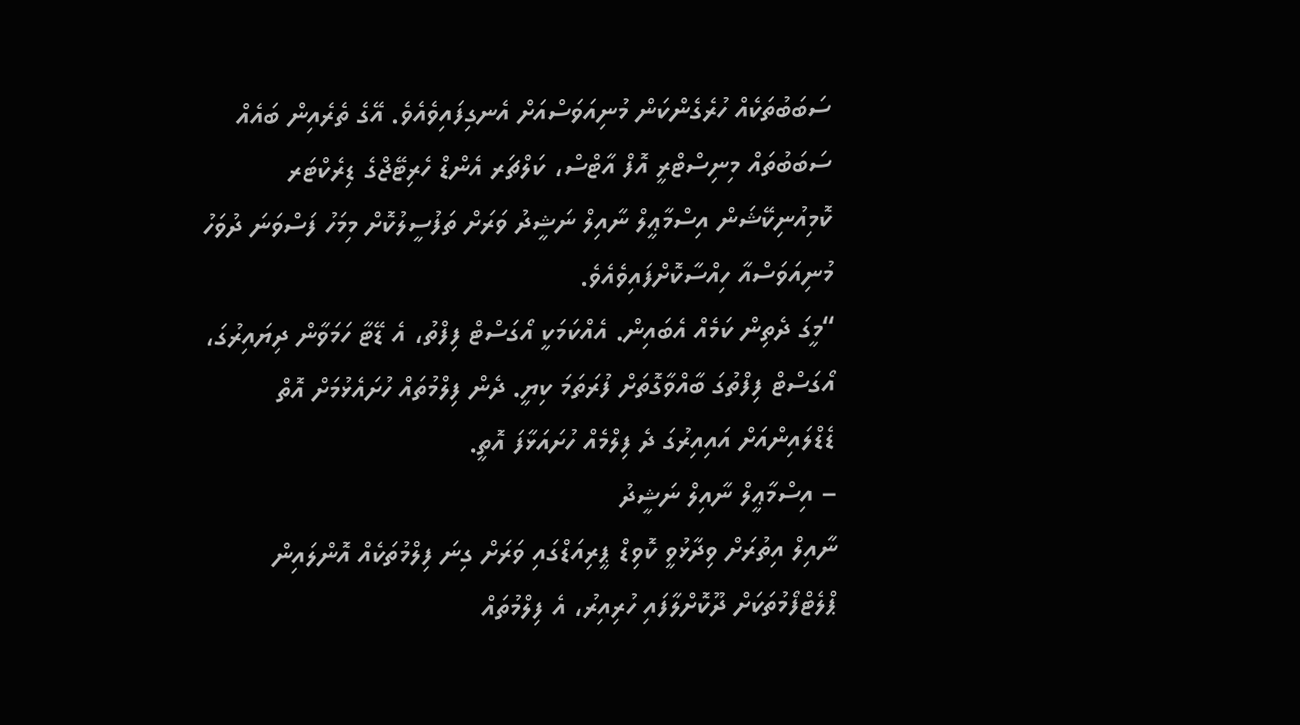ސަބަބުތަކެއް ހުރެގެންކަން މުނިއަވަސްއަށް އެނގިފައިވެއެވެ. އޭގެ ތެރެއިން ބައެއް ސަބަބުތައް މިނިސްޓްރީ އޮފް އާޓްސް، ކަލްޗަރ އެންޑް ހެރިޓޭޖްގެ ޑިރެކްޓަރ ކޮމިއުނިކޭޝަން އިސްމާޢީލް ނާއިލް ނަޝީދު ވަރަށް ތަފުސީލުކޮށް މިމަހު ފަސްވަނަ ދުވަހު މުނިއަވަސްއާ ހިއްސާކޮށްފައިވެއެވެ.
“މީގަ ދެތިން ކަމެއް އެބައިން. އެއްކަމަކީ އޯގަސްޓް ފިފްތު، އެ ޑޭޓާ ހަމަވާން ދިޔައިރުގަ، އޯގަސްޓް ފިފްތުގަ ބާއްވާގޮތަށް ފުރަތަމަ ކިޔީ. ދެން ފިލްމުތައް ހުށައެޅުމަށް އޮތް ޑެޑްލައިންއަށް އައިއިރުގަ ދެ ފިލްމެއް ހުށައަޅާފަ އޮތީ.
– އިސްމާޢީލް ނާއިލް ނަޝީދު
ނާއިލް އިތުރަށް ވިދާޅުވީ ކޮވިޑް ޕީރިއަޑްގައި ވަރަށް ގިނަ ފިލްމުތަކެއް އޮންލައިން ޕްލެޓްފޯމުތަކަށް ދޫކޮށްލާފައި ހުރިއިރު، އެ ފިލްމުތައް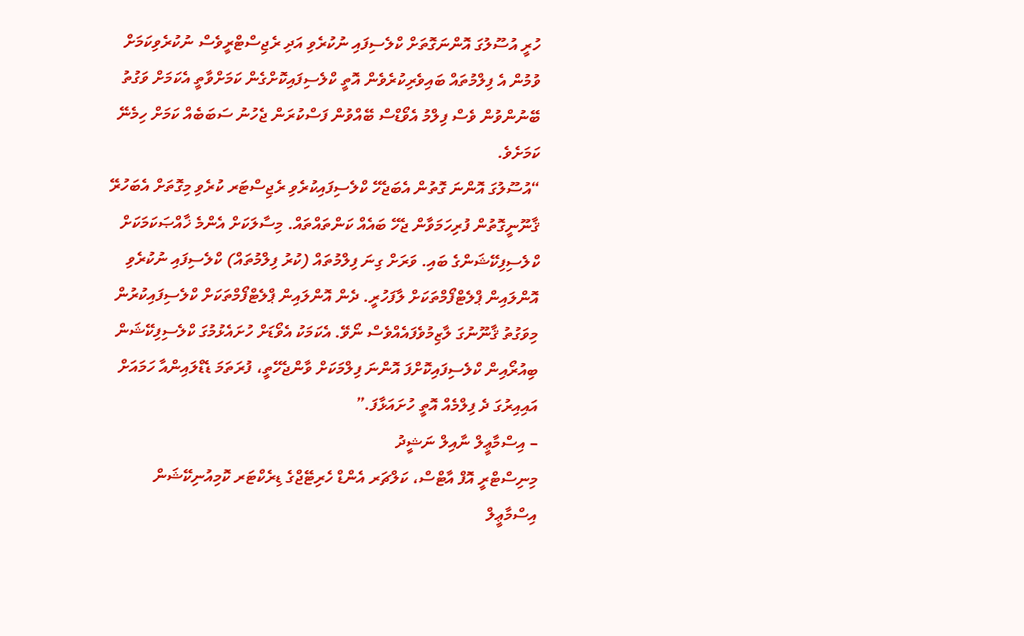ހުރީ އުސޫލުގަ އޮންނަގޮތަށް ކްލެސިފައި ނުކުރެވި އަދި ރެޖިސްޓްރީވެސް ނުކުރެވިކަމަށް ވުމުން އެ ފިލްމުތައް ބައިވެރިކުރެވެން އޮތީ ކްލެސިފައިކޮށްގެން ކަމަށްވާތީ އެކަމަށް ވަގުތު ބޭނުންވުން ވެސް ފިލްމު އެވޯޑްސް ބޭއްވުން ފަސްކުރަން ޖެހުނު ސަބަބެއް ކަމަށް ހިމެނޭ ކަމަށެވެ.
“އުސޫލުގަ އޮންނަ ގޮތުން އެބަޖެހޭ ކްލެސިފައިކުރެވި ރެޖިސްޓަރ ކުރެވި މިގޮތަށް އެބަހުރޭ ޤާނޫނީގޮތުން ފުރިހަމަވާން ޖެހޭ ބައެއް ކަންތައްތައް. މިސާލަކަށް އެންމެ ޚާއްޞަކަމަކަށް ކްލެސިފިކޭޝަންގެ ބައި. ވަރަށް ގިނަ ފިލްމުތައް (ކުރު ފިލްމުތައް) ކްލެސިފައި ނުކުރެވި އޮންލައިން ޕްލެޓްފޯމްތަކަށް ލާފަހުރީ. ދެން އޮންލައިން ޕްލެޓްފޯމްތަކަށް ކްލެސިފައިކުރުން މިވަގުތު ޤާނޫނުގަ ލާޒިމުވެފައެއްވެސް ނޯވޭ. އެކަމަކު އެވޯޑަށް ހުށައެޅުމުގަ ކްލެސިފިކޭޝަން ބިއުރޯއިން ކްލެސިފައިކޮށްފަ އޮންނަ ފިލްމަކަށް ވާންޖެހޭތީ، ފުރަތަމަ ޑެޑްލައިންއާ ހަމައަށް އައިއިރުގަ ދެ ފިލްމެއް އޮތީ ހުށައަޅާފަ.”
– އިސްމާޢީލް ނާއިލް ނަޝީދު
މިނިސްޓްރީ އޮފް އާޓްސް، ކަލްޗަރ އެންޑް ހެރިޓޭޖްގެ ޑިރެކްޓަރ ކޮމިއުނިކޭޝަން އިސްމާޢީލް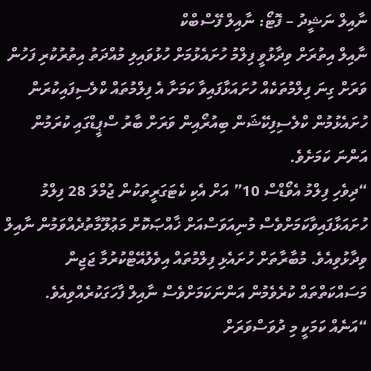ނާއިލް ނަޝީދު – ފޮޓޯ: ނާއިލް ފޭސްބްކް
ނާއިލް އިތުރަށް ވިދާޅުވީ ފިލްމު ހުށައެޅުމަށް ހުޅުވައިލި މުއްދަތު އިތުރުކުރި ފަހުން ވަރަށް ގިނަ ފިލްމުތަކެއް ހުށައަޅާފައިވާ ކަމަށާ އެ ފިލްމުތައް ކްލެސިފައިކުރަން ހުށައެޅުމުން ކްލެސިފިކޭޝަން ބިއުރޯއިން ވަރަށް ބާރު ސްޕީޑްގައި ކުރަމުން އަންނަ ކަމަށެވެ.
“ދިވެހި ފިލްމު އެވޯޑްސް 10” އަށް އެކި ކެޓަގަރީތަކުން ޖުމްލަ 28 ފިލްމު ހުށައަޅާފައިވާކަމަށްވެސް މުނިއަވަސްއަށް ޚާއްޞަކޮށް މަޢުލޫމާތުދެއްވަމުން ނާއިލް ވިދާޅުވިއެވެ. މުބާރާތަށް ހުށައެޅި ފިލްމުތައް އިވެލުއޭޓްކުރުމާ ޖަޖިން މަސައްކަތްތައް ކުރެވެމުން އަންނަކަމަށްވެސް ނާއިލް ފާހަގަކުރެއްވިއެވެ.
“އަނެއް ކަމަކީ މި ދުވަސްވަރަށް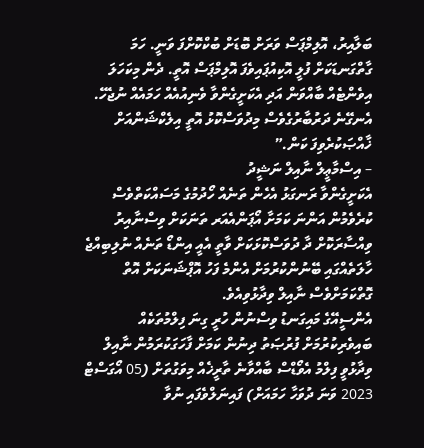ބަލާއިރު، އޮލިމްޕަސް ވަރަށް ބޮޑަށް ބުކްކޮށްފަ ވަނީ. ހަމަ ގާތްގަނޑަކަށް ފުލީ އޮކިއުޕައިވެފަ އޮލިމްޕަސް އޮތީ. ދެން މިކަހަލަ އިވެންޓެއް ބާއްވަން އަދި އެކަށީގެންވާ ވެނިއުއެއް ހަމައެއް ނުޖެހޭ. އެނގޭނެ ދަރުބާރުގެވެސް މިދުވަސްކޮޅު އޮތީ އިލެކްޝަންއަށް ޚާއްޞަކުރެވިފަ ކަން.”
– އިސްމާޢީލް ނާއިލް ނަޝީދު
އެކަށީގެންވާ ރަނގަޅު އެހެން ތަނެއް ހޯދުމުގެ މަސައްކަތްވެސް ކުރެވެމުން އަންނަ ކަމަށާ އޯޕަންއެއަރ ތަނަކަށް ވިސްނާއިރު ވިއްސާރަކޮށް ދާ ދުވަސްކޮޅަކަށް ވާތީ އެއީ އިންޑޯ ތަނެއް ނުލިބިއްޖެ ހާލަތެއްގައި ބޭނުންކުރުމަށް އެންމެ ފަހު އޮޕްޝަނަކަށް އޮތް ގޮތްކަމަށްވެސް ނާއިލް ވިދާޅުވިއެވެ.
އެންސީއޭގެ މައިގަނޑު ވިސްނުން ހުރީ ގިނަ ފިލްމުތަކެއް ބައިވެރިކުރުމަށް ފުރުޞަތު ދިނުން ކަމަށް ފާހަގަކުރަމުން ނާއިލް ވިދާޅުވީ ފިލްމު އެވޯޑްސް ބާއްވާނެ ތާރީޚެއް މިވަގުތަށް (05 އޯގަސްޓް 2023 ވަނަ ދުވަހާ ހަމައަށް) ފައިނަލްވެފައި ނުވާ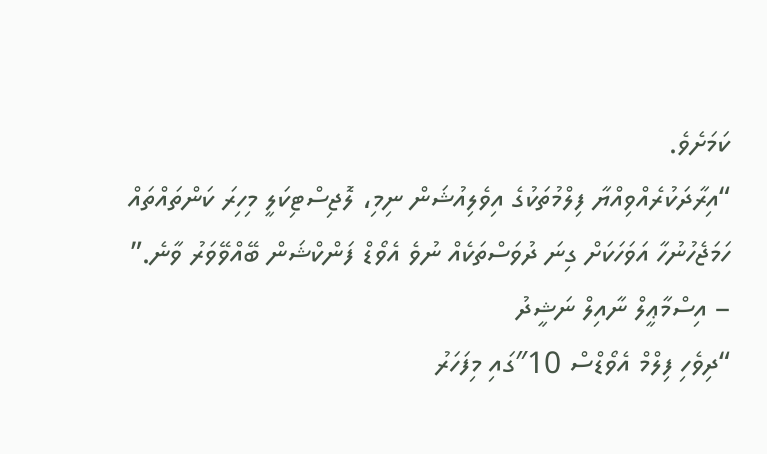ކަމަށެވެ.
“އިރާދަކުރެއްވިއްޔާ ފިލްމުތަކުގެ އިވެލިއުޝަން ނިމި، ލޮޖިސްޓިކަލީ މިހިރަ ކަންތައްތައް ހަމަޖެހުނުހާ އަވަހަކަށް ގިނަ ދުވަސްތަކެއް ނުވެ އެވޯޑް ފަންކްޝަން ބޭއްވޭވަރު ވާނެ.”
– އިސްމާޢީލް ނާއިލް ނަޝީދު
“ދިވެހި ފިލްމް އެވޯޑްސް 10″ގައި މިފަހަރު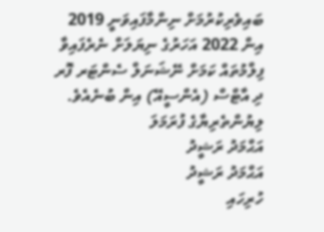ބައިވެރިކުރުމަށް ނިންމާފައިވަނީ 2019 އިން 2022 އަހަރުގެ ނިޔަލަށް ނެރެފައިވާ ފިލްމުތައް ކަމަށް ނޭޝަނަލް ސެންޓަރ ފޮރ ދި އާޓްސް (އެންސީއޭ) އިން ބުނެއެވެ.
ލިޔުންތެރިޔާގެ ފުރަމަލަ
އަޙްމަދު ރަޝީދު
އަޙްމަދު ރަޝީދު
ހުރިހައި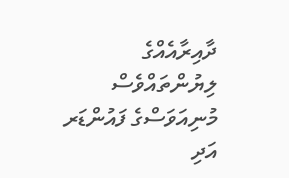ދާއިރާއެއްގެ ލިޔުންތައްވެސް މުނިއަވަސްގެ ފައުންޑަރ އަދި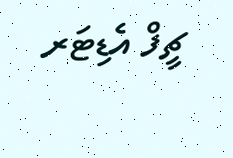ޗީފް އެޑިޓަރ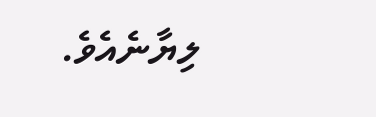ލިޔާނެއެވެ.